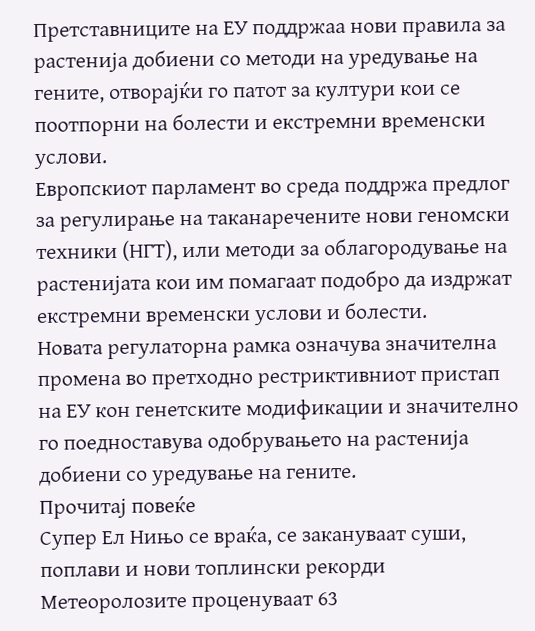Претставниците на ЕУ поддржаа нови правила за растенија добиени со методи на уредување на гените, отворајќи го патот за култури кои се поотпорни на болести и екстремни временски услови.
Европскиот парламент во среда поддржа предлог за регулирање на таканаречените нови геномски техники (НГТ), или методи за облагородување на растенијата кои им помагаат подобро да издржат екстремни временски услови и болести.
Новата регулаторна рамка означува значителна промена во претходно рестриктивниот пристап на ЕУ кон генетските модификации и значително го поедноставува одобрувањето на растенија добиени со уредување на гените.
Прочитај повеќе
Супер Ел Нињо се враќа, се закануваат суши, поплави и нови топлински рекорди
Метеоролозите проценуваат 63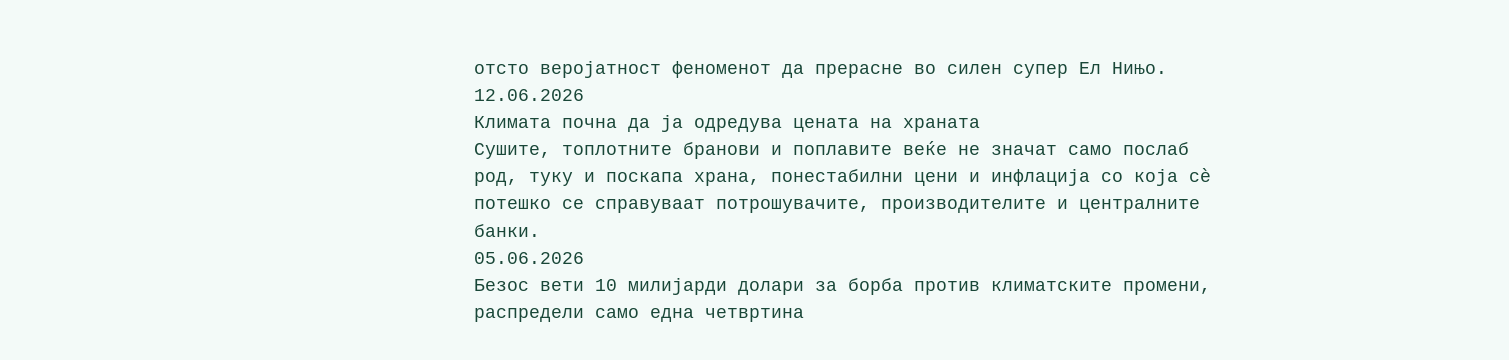отсто веројатност феноменот да прерасне во силен супер Ел Нињо.
12.06.2026
Климата почна да ја одредува цената на храната
Сушите, топлотните бранови и поплавите веќе не значат само послаб род, туку и поскапа храна, понестабилни цени и инфлација со која сè потешко се справуваат потрошувачите, производителите и централните банки.
05.06.2026
Безос вети 10 милијарди долари за борба против климатските промени, распредели само една четвртина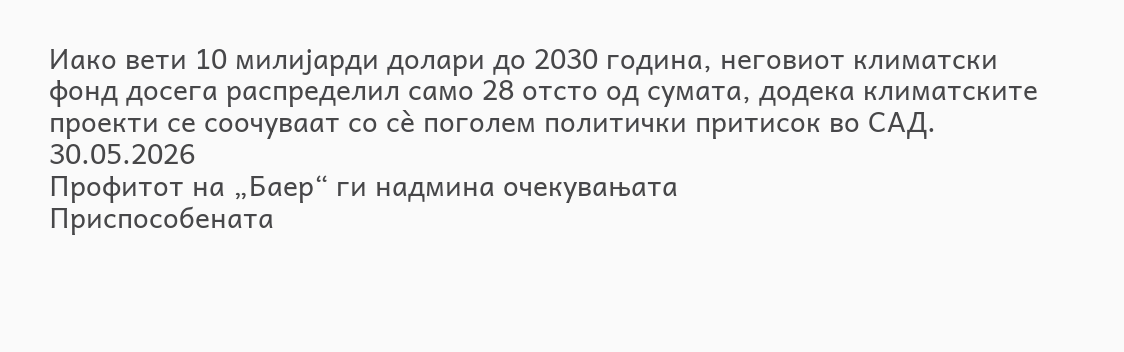Иако вети 10 милијарди долари до 2030 година, неговиот климатски фонд досега распределил само 28 отсто од сумата, додека климатските проекти се соочуваат со сè поголем политички притисок во САД.
30.05.2026
Профитот на „Баер“ ги надмина очекувањата
Приспособената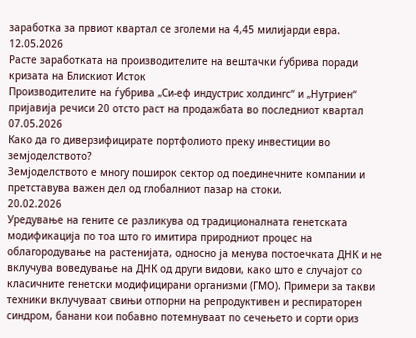заработка за првиот квартал се зголеми на 4,45 милијарди евра.
12.05.2026
Расте заработката на производителите на вештачки ѓубрива поради кризата на Блискиот Исток
Производителите на ѓубрива „Си-еф индустрис холдингс“ и „Нутриен“ пријавија речиси 20 отсто раст на продажбата во последниот квартал
07.05.2026
Како да го диверзифицирате портфолиото преку инвестиции во земјоделството?
Земјоделството е многу поширок сектор од поединечните компании и претставува важен дел од глобалниот пазар на стоки.
20.02.2026
Уредување на гените се разликува од традиционалната генетската модификација по тоа што го имитира природниот процес на облагородување на растенијата, односно ја менува постоечката ДНК и не вклучува воведување на ДНК од други видови, како што е случајот со класичните генетски модифицирани организми (ГМО). Примери за такви техники вклучуваат свињи отпорни на репродуктивен и респираторен синдром, банани кои побавно потемнуваат по сечењето и сорти ориз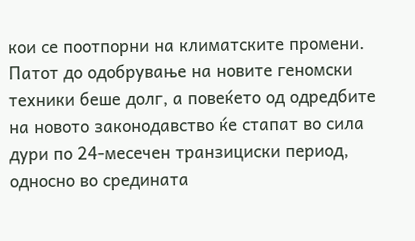кои се поотпорни на климатските промени.
Патот до одобрување на новите геномски техники беше долг, а повеќето од одредбите на новото законодавство ќе стапат во сила дури по 24-месечен транзициски период, односно во средината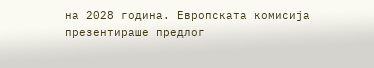на 2028 година. Европската комисија презентираше предлог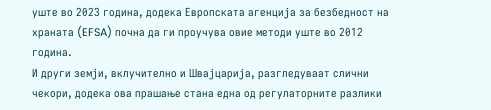уште во 2023 година, додека Европската агенција за безбедност на храната (EFSA) почна да ги проучува овие методи уште во 2012 година.
И други земји, вклучително и Швајцарија, разгледуваат слични чекори, додека ова прашање стана една од регулаторните разлики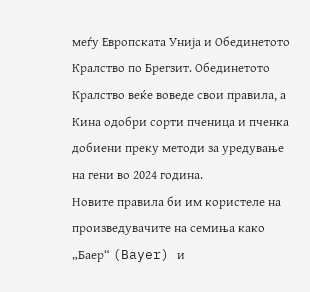меѓу Европската Унија и Обединетото Кралство по Брегзит. Обединетото Кралство веќе воведе свои правила, а Кина одобри сорти пченица и пченка добиени преку методи за уредување на гени во 2024 година.
Новите правила би им користеле на произведувачите на семиња како „Баер“ (Bayer) и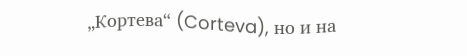„Кортева“ (Corteva), но и на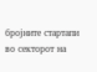бројните стартапи во секторот на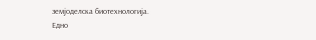земјоделска биотехнологија.
Едно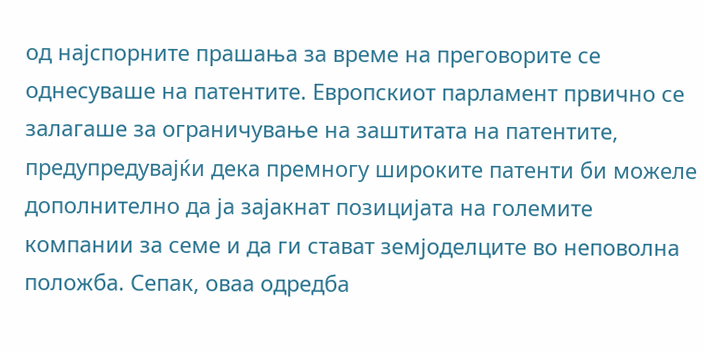од најспорните прашања за време на преговорите се однесуваше на патентите. Европскиот парламент првично се залагаше за ограничување на заштитата на патентите, предупредувајќи дека премногу широките патенти би можеле дополнително да ја зајакнат позицијата на големите компании за семе и да ги стават земјоделците во неповолна положба. Сепак, оваа одредба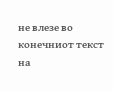не влезе во конечниот текст на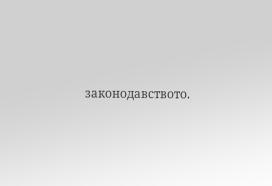законодавството.